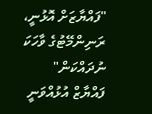"ފައްޔާޒަށް އޮޅުނީ، ރަނިންމޭޓުގެ ވާހަކަ ނުދައްކަން"
ފައްޔާޒް އުޅުއްވަނީ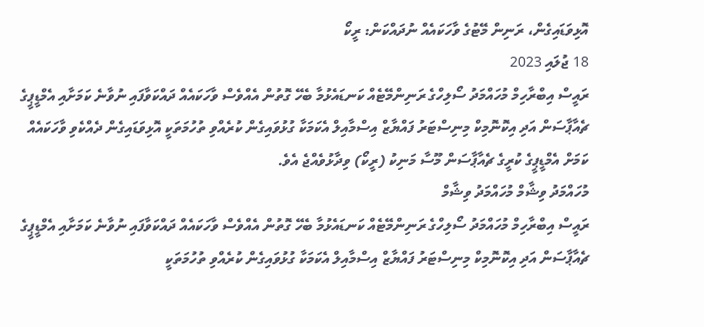އޮޅިވަޑައިގެން، ރަނިން މޭޓުގެ ވާހަކައެއް ނުދައްކަން: ރީކޯ
18 ޖުލައި 2023
ރައީސް އިބްރާހިމް މުހައްމަދު ސޯލިހްގެ ރަނިންމޭޓެއް ކަނޑައެޅުމާ ބެހޭ ގޮތުން އެއްވެސް ވާހަކައެއް ދައްކަވާފައި ނުވާނެ ކަމަށާއި އެމްޑީޕީގެ ޗެއާޕާސަން އަދި އިކޮނޮމިކް މިނިސްޓަރު ފައްޔާޒް އިސްމާއިލް އެކަމަކާ ގުޅުވައިގެން ކުރެއްވި ތުހުމަތަކީ އޮޅިވަޑައިގެން ދެއްކެވި ވާހަކައެއް ކަމަށް އެމްޑީޕީގެ ކުރީގެ ޗެއާޕާސަން މޫސާ މަނިކު (ރީކޯ) ވިދާޅުވެއްޖެ އެވެ.
މުހައްމަދު ވިޝާމް މުހައްމަދު ވިޝާމް
ރައީސް އިބްރާހިމް މުހައްމަދު ސޯލިހްގެ ރަނިންމޭޓެއް ކަނޑައެޅުމާ ބެހޭ ގޮތުން އެއްވެސް ވާހަކައެއް ދައްކަވާފައި ނުވާނެ ކަމަށާއި އެމްޑީޕީގެ ޗެއާޕާސަން އަދި އިކޮނޮމިކް މިނިސްޓަރު ފައްޔާޒް އިސްމާއިލް އެކަމަކާ ގުޅުވައިގެން ކުރެއްވި ތުހުމަތަކީ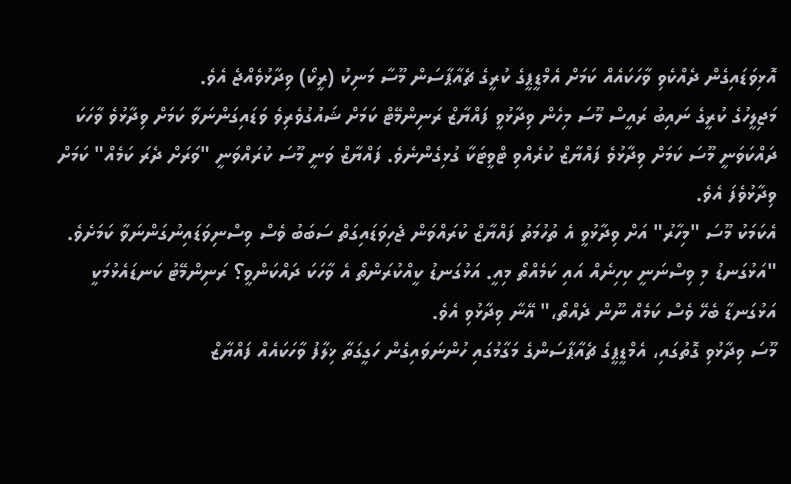އޮޅިވަޑައިގެން ދެއްކެވި ވާހަކައެއް ކަމަށް އެމްޑީޕީގެ ކުރީގެ ޗެއާޕާސަން މޫސާ މަނިކު (ރީކޯ) ވިދާޅުވެއްޖެ އެވެ.
މަޖިލީހުގެ ކުރީގެ ނައިބު ރައީސް މޫސަ މިހެން ވިދާޅުވީ ފައްޔާޒް ރަނިންމޭޓް ކަމަށް ޝައުގުވެރިވެ ވަޑައިގަންނަވާ ކަމަށް ވިދާޅުވެ ވާހަކަ ދައްކަވަނީ މޫސަ ކަމަށް ވިދާޅުވެ ފައްޔާޒް ކުރެއްވި ޓްވީޓަކާ ގުޅިގެންނެވެ. ފައްޔާޒް ވަނީ މޫސަ ކުރައްވަނީ "ވަރަށް ދެރަ ކަމެއް" ކަމަށް ވިދާޅުވެފަ އެވެ.
އެކަމަކު މޫސަ "މިހާރު" އަށް ވިދާޅުވީ އެ ތުހުމަތު ފައްޔާޒް ކުރައްވަން ޖެހިވަޑައިގަތް ސަބަބު ވެސް ވިސްނިވަޑައިނުގަންނަވާ ކަމަށެވެ.
"އަޅުގަނޑު މި ވިސްނަނީ ކިހިނެއް އައި ކަމެއްތޯ މިއީ. އަޅުގަނޑު ކީއްކުރަންތޯ އެ ވާހަކަ ދައްކަންވީ؟ ރަނިންމޭޓު ކަނޑައެޅުމަކީ އަޅުގަނޑާ ބެހޭ ވެސް ކަމެއް ނޫން ދެއްތޯ،" އޭނާ ވިދާޅުވި އެވެ.
މޫސަ ވިދާޅުވި ގޮތުގައި، އެމްޑީޕީގެ ޗެއާޕާސަންގެ މަގާމުގައި ހުންނަވައިގެން ހަގީގަތާ ޚިލާފު ވާހަކައެއް ފައްޔާޒް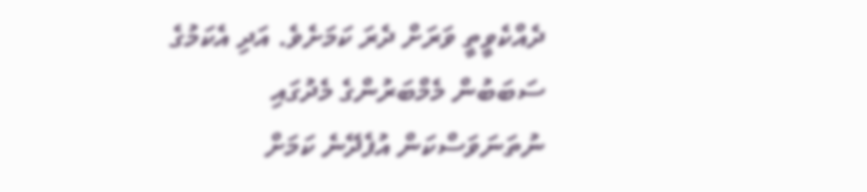ދެއްކެވީތީ ވަރަށް ދެރަ ކަމަށެވެ. އަދި އެކަމުގެ ސަބަބުން މެމްބަރުންގެ މެދުގައި ނުތަނަވަސްކަން އުފެދޭނެ ކަމަށް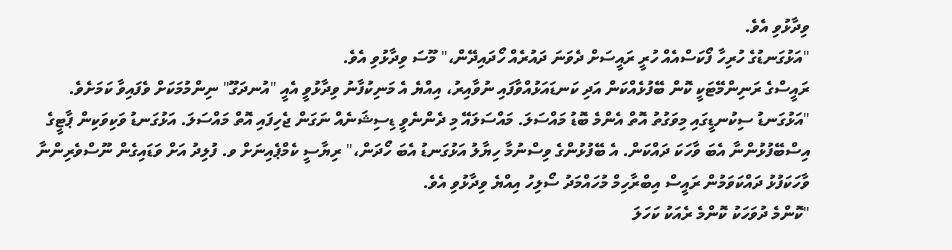ވިދާޅުވި އެވެ.
"އަޅުގަނޑުގެ ހުރިހާ ފޯކަސްއެއް ހުރީ ރައީސަށް ދެވަނަ ދައުރެއް ހޯދައިދޭން،" މޫސަ ވިދާޅުވި އެވެ.
ރައީސްގެ ރަނިންމޭޓަކީ ކޮން ބޭފުޅެއްކަން އަދި ކަނޑައަޅުއްވާފައި ނުވާއިރު، އިއްޔެ އެ މަނިކުފާނު ވިދާޅުވީ އެއީ "އުނދަގޫ" ނިންމުމަކަށް ވެފައިވާ ކަމަށެވެ.
"އަޅުގަނޑު ސިކުނޑީގައި މިވަގުތު އޮތް އެންމެ ބޮޑު މައްސަލަ. މައްސަލައޭ މި ދެންނެވީ ޑިސިޝަނެއް ނަގަން ޖެހިފައި އޮތް މައްސަލަ. އަޅުގަނޑު ވަކިވަކިން ޕާޓީގެ އިސްބޭފުޅުންނާ އެބަ ވާހަކަ ދައްކަން. އެ ބޭފުޅުންގެ ވިސްނުމާ ހިޔާލު އަޅުގަނޑު އެބަ ހޯދަން،" ރިޔާސީ ކެމްޕެއިނަށް ވ. ފުލިދު އަށް ވަޑައިގެން ނޫސްވެރިންނާ ވާހަކަފުޅު ދައްކަވަމުން ރައީސް އިބްރާހިމް މުހައްމަދު ސޯލިހު އިއްޔެ ވިދާޅުވި އެވެ.
"ކޮންމެ ދުވަހަކު ކޮންމެ ރެއަކު ކަހަލަ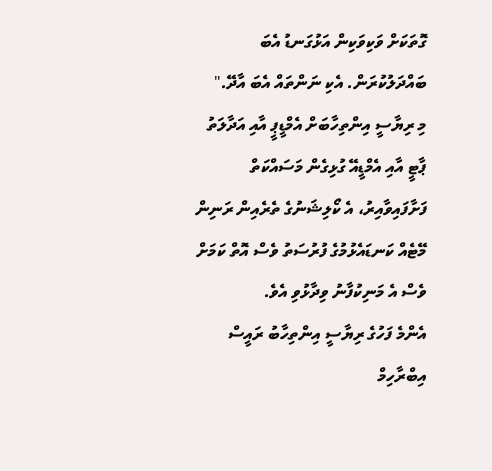ގޮތަކަށް ވަކިވަކިން އަޅުގަނޑު އެބަ ބައްދަލުކުރަން. އެކި ނަންތައް އެބަ އާދޭ."
މި ރިޔާސީ އިންތިހާބަށް އެމްޑީޕީ އާއި އަދާލަތު ޕާޓީ އާއި އެމްޑީއޭ ގުޅިގެން މަސައްކަތް ފަށާފައިވާއިރު، އެ ކޯލިޝަނުގެ ތެރެއިން ރަނިން މޭޓެއް ކަނޑައެޅުމުގެ ފުރުސަތު ވެސް އޮތް ކަމަށް ވެސް އެ މަނިކުފާނު ވިދާޅުވި އެވެ.
އެންމެ ފަހުގެ ރިޔާސީ އިންތިހާބު ރައީސް އިބްރާހިމް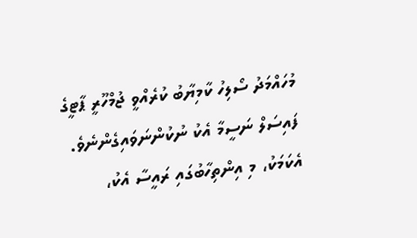މުހައްމަދު ސޯލިހު ކާމިޔާބު ކުރެއްވީ ޖުމްހޫރީ ޕާޓީގެ ފައިސަލް ނަސީމާ އެކު ނުކުންނަވައިގެންނެވެ. އެކަމަކު، މި އިންތިހާބުގައި ރައީސާ އެކު،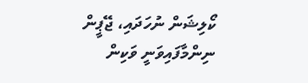ކޯލިޝަން ނުހަދައި، ޖޭޕީން ނިންމާފައިވަނީ ވަކިން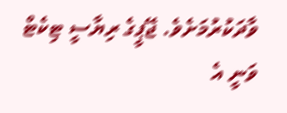ވާދަކުރުމަށެވެ. ޖޭޕީގެ ރިޔާސީ ޓިކެޓް ވަނީ އެ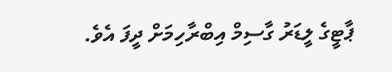ޕާޓީގެ ލީޑަރު ގާސިމް އިބްރާހިމަށް ދީފަ އެވެ.